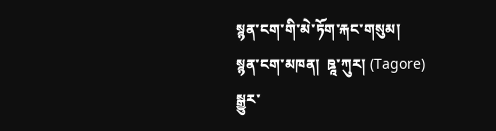སྙན་ངག་གི་མེ་ཏོག་རྐང་གསུམ།
སྙན་ངག་མཁན།  ཋཱ་ཀུར། (Tagore)
སྒྱུར་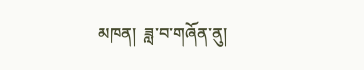མཁན།  ཟླ་བ་གཞོན་ནུ།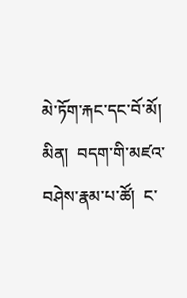མེ་ཏོག་རྐང་དང་བོ་མོ།
མིན།  བདག་གི་མཛའ་བཤེས་རྣམ་པ་ཚོ།  ང་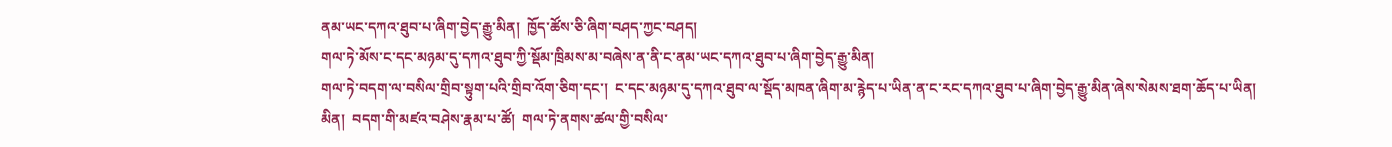ནམ་ཡང་དཀའ་ཐུབ་པ་ཞིག་བྱེད་རྒྱུ་མིན།  ཁྱོད་ཚོས་ཅི་ཞིག་བཤད་ཀྱང་བཤད།
གལ་ཏེ་མོས་ང་དང་མཉམ་དུ་དཀའ་ཐུབ་ཀྱི་སྡོམ་ཁྲིམས་མ་བཞེས་ན་ནི་ང་ནམ་ཡང་དཀའ་ཐུབ་པ་ཞིག་བྱེད་རྒྱུ་མིན།
གལ་ཏེ་བདག་ལ་བསིལ་གྲིབ་སྟུག་པའི་གྲིབ་འོག་ཅིག་དང་།  ང་དང་མཉམ་དུ་དཀའ་ཐུབ་ལ་སྡོད་མཁན་ཞིག་མ་རྙེད་པ་ཡིན་ན་ང་རང་དཀའ་ཐུབ་པ་ཞིག་བྱེད་རྒྱུ་མིན་ཞེས་སེམས་ཐག་ཆོད་པ་ཡིན།
མིན།  བདག་གི་མཛའ་བཤེས་རྣམ་པ་ཚོ།  གལ་ཏེ་ནགས་ཚལ་གྱི་བསིལ་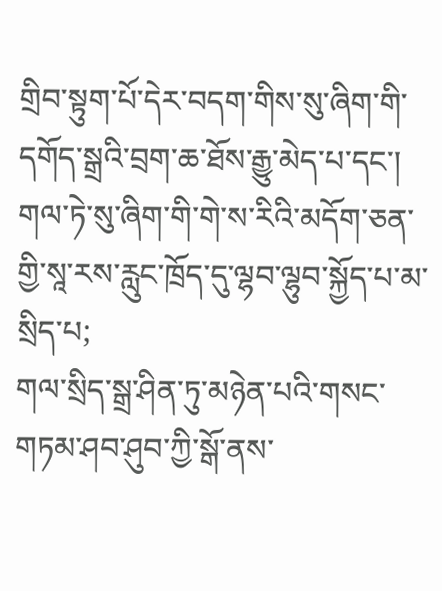གྲིབ་སྟུག་པོ་དེར་བདག་གིས་སུ་ཞིག་གི་དགོད་སྒྲའི་བྲག་ཆ་ཐོས་རྒྱུ་མེད་པ་དང་།  གལ་ཏེ་སུ་ཞིག་གི་གེ་ས་རིའི་མདོག་ཅན་གྱི་སཱ་རས་རླུང་ཁྲོད་དུ་ལྷབ་ལྷུབ་སྐྱོད་པ་མ་སྲིད་པ;
གལ་སྲིད་སྒྲ་ཤིན་ཏུ་མཉེན་པའི་གསང་གཏམ་ཤབ་ཤུབ་ཀྱི་སྒོ་ནས་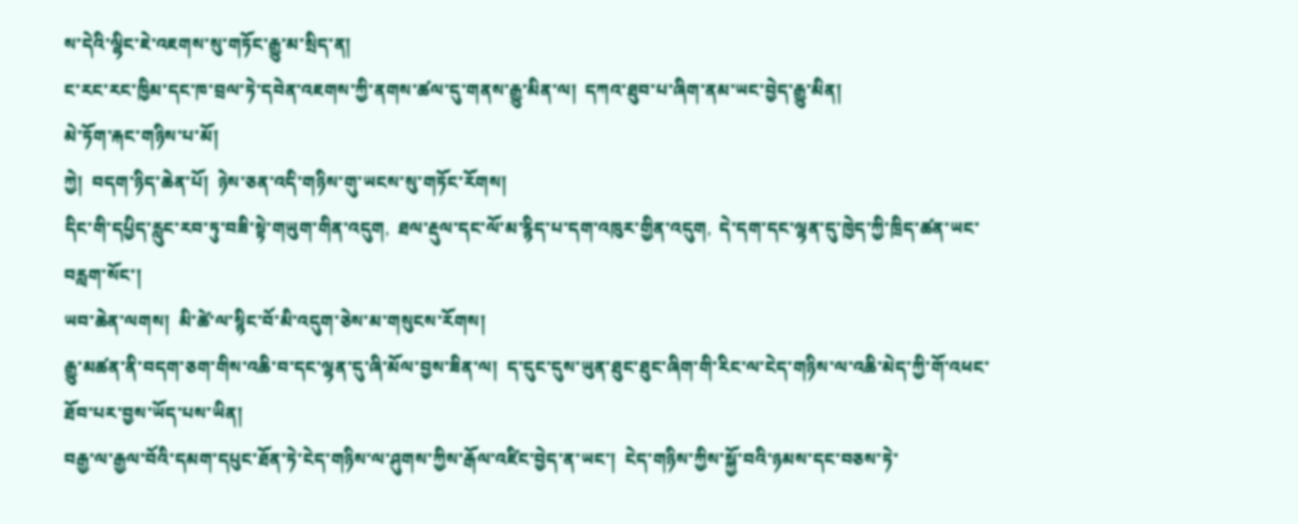ས་དེའི་ལྷིང་ཇེ་འཇགས་སུ་གཏོང་རྒྱུ་མ་སྲིད་ན།
ང་རང་རང་ཁྱིམ་དང་ཁ་བྲལ་ཏེ་དབེན་འཇགས་ཀྱི་ནགས་ཚལ་དུ་གནས་རྒྱུ་མིན་ལ།  དཀའ་ཐུབ་པ་ཞིག་ནམ་ཡང་བྱེད་རྒྱུ་མིན།
མེ་ཏོག་རྐང་གཉིས་པ་མོ།
ཀྱེ།  བདག་ཉིད་ཆེན་པོ།  ཉེས་ཅན་འདི་གཉིས་གུ་ཡངས་སུ་གཏོང་རོགས།
དིང་གི་དཔྱིད་རླུང་རབ་ཏུ་བཟི་སྟེ་གཡུག་གིན་འདུག,  ཐལ་རྡུལ་དང་ལོ་མ་རྙིད་པ་དག་འཁུར་གྱིན་འདུག,  དེ་དག་དང་ལྷན་དུ་ཁྱེད་ཀྱི་ཁྲིད་ཚན་ཡང་བརླག་སོང་།
ཡབ་ཆེན་ལགས།  མི་ཚེ་ལ་སྙིང་བོ་མི་འདུག་ཅེས་མ་གསུངས་རོགས།
རྒྱུ་མཚན་ནི་བདག་ཅག་གིས་འཆི་བ་དང་ལྷན་དུ་ཞི་མོལ་བྱས་ཟིན་ལ།  ད་དུང་དུས་ཡུན་ཐུང་ཐུང་ཞིག་གི་རིང་ལ་ངེད་གཉིས་ལ་འཆི་མེད་ཀྱི་གོ་འཕང་ཐོབ་པར་བྱས་ཡོད་པས་ཡིན།
བརྒྱ་ལ་རྒྱལ་བོའི་དམག་དཔུང་ཐོན་ཏེ་ངེད་གཉིས་ལ་ཤུགས་ཀྱིས་རྒོལ་འཛིང་བྱེད་ན་ཡང་།  ངེད་གཉིས་ཀྱིས་སྐྱོ་བའི་ཉམས་དང་བཅས་ཏེ་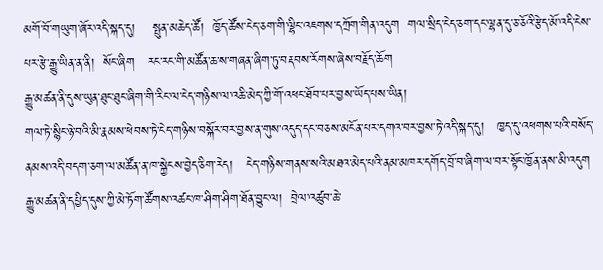མགོ་བོ་གཡུག་ཞོར་འདི་སྐད་དུ།    སྤུན་མཆེད་ཚོ།  ཁྱོད་ཚོས་ངེད་ཅག་གི་ལྷིང་འཇགས་དཀྲོག་གིན་འདུག  གལ་སྲིད་ངེད་ཅག་དང་ལྷན་དུ་ཅ་ཅོའི་རྩེད་མོ་འདི་ངེས་པར་རྩེ་རྒྱུ་ཡིན་ན་ནི།  སོང་ཞིག   རང་རང་གི་མཚོན་ཆ་ས་གཞན་ཞིག་ཏུ་བརྡབས་རོགས་ཞེས་བརྗོད་ཆོག
རྒྱུ་མཚན་ནི་དུས་ཡུན་ཐུང་ཐུང་ཞིག་གི་རིང་ལ་ངེད་གཉིས་ལ་འཆི་མེད་ཀྱི་གོ་འཕང་ཐོབ་པར་བྱས་ཡོད་པས་ཡིན།
གལ་ཏེ་སྙིང་ཉེ་བའི་མི་རྣམས་ཕེབས་ཏེ་ངེད་གཉིས་བསྐོར་བར་བྱས་ན་གུས་འདུད་དང་བཅས་མངོན་པར་དགའ་བར་བྱས་ཏེ་འདི་སྐད་དུ།   ཁྱད་དུ་འཕགས་པའི་བསོད་ནམས་འདི་བདག་ཅག་ལ་མཚོན་ན་ཁ་སྐྱེངས་བྱེད་ཅིག་རེད།   ངེད་གཉིས་གནས་སའི་མཐའ་མེད་པའི་ནམ་མཁར་དགོད་བྲོ་བ་ཞིག་ལ་བར་སྟོང་ཁྱོན་ནས་མི་འདུག
རྒྱུ་མཚན་ནི་དཔྱིད་དུས་ཀྱི་མེ་ཏོག་ཚོགས་འཚང་ཁ་ཤིག་ཤིག་ཐོན་བྱུང་ལ།  བྲེལ་འཚུབ་ཆེ་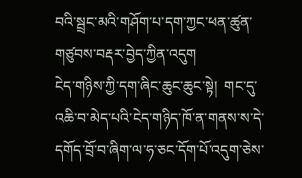བའི་སྦྲང་མའི་གཤོག་པ་དག་ཀྱང་ཕན་ཚུན་གཙུབས་བརྡར་བྱེད་ཀྱིན་འདུག
ངེད་གཉིས་ཀྱི་དག་ཞིང་ཆུང་ཆུང་སྟེ།  གང་དུ་འཆི་བ་མེད་པའི་ངེད་གཉིད་ཁོ་ན་གནས་ས་དེ་དགོད་བྲོ་བ་ཞིག་ལ་ཧ་ཅང་དོག་པོ་འདུག་ཅེས་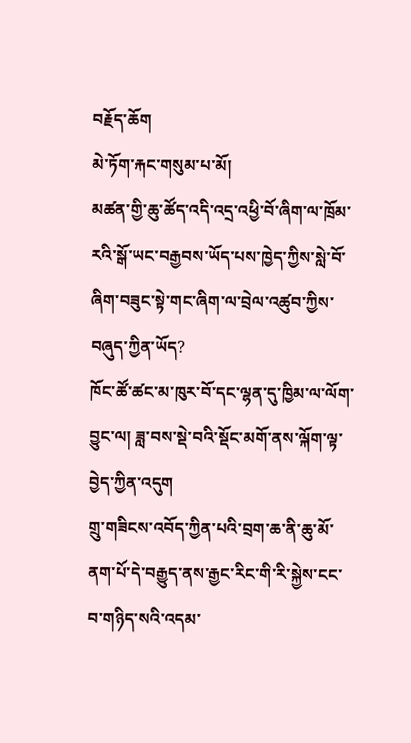བརྗོད་ཆོག
མེ་ཏོག་རྐང་གསུམ་པ་མོ།
མཚན་གྱི་ཆུ་ཚོད་འདི་འདྲ་འཕྱི་བོ་ཞིག་ལ་ཁྲོམ་རའི་སྒོ་ཡང་བརྒྱབས་ཡོད་པས་ཁྱེད་ཀྱིས་སླེ་བོ་ཞིག་བཟུང་སྟེ་གང་ཞིག་ལ་བྲེལ་འཚུབ་ཀྱིས་བཞུད་ཀྱིན་ཡོད?
ཁོང་ཚོ་ཚང་མ་ཁུར་བོ་དང་ལྷན་དུ་ཁྱིམ་ལ་ལོག་བྱུང་ལ། ཟླ་བས་སྡེ་བའི་སྡོང་མགོ་ནས་ལྐོག་ལྟ་བྱེད་ཀྱིན་འདུག
གྲུ་གཟིངས་འབོད་ཀྱིན་པའི་བྲག་ཆ་ནི་ཆུ་མོ་ནག་པོ་དེ་བརྒྱུད་ནས་རྒྱང་རིང་གི་རི་སྐྱེས་ངང་བ་གཉིད་སའི་འདམ་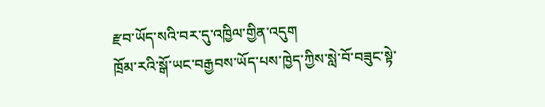རྫབ་ཡོད་སའི་བར་དུ་འཁྱིལ་གྱིན་འདུག
ཁྲོམ་རའི་སྒོ་ཡང་བརྒྱབས་ཡོད་པས་ཁྱེད་ཀྱིས་སླེ་བོ་བཟུང་སྟེ་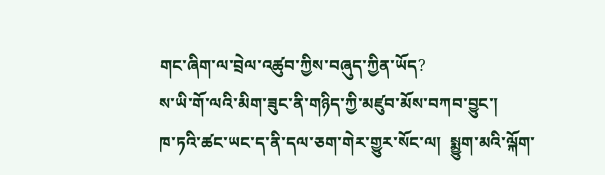གང་ཞིག་ལ་བྲེལ་འཚུབ་ཀྱིས་བཞུད་ཀྱིན་ཡོད?
ས་ཡི་གོ་ལའི་མིག་ཟུང་ནི་གཉིད་ཀྱི་མཛུབ་མོས་བཀབ་བྱུང་།
ཁ་ཏའི་ཚང་ཡང་ད་ནི་དལ་ཅག་གེར་གྱུར་སོང་ལ།  སྨྱུག་མའི་ལྐོག་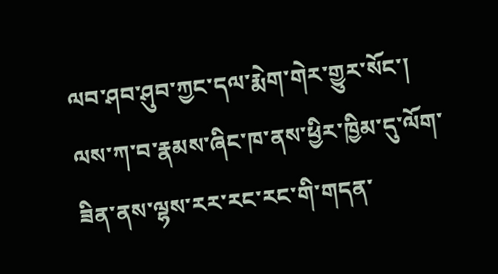ལབ་ཤབ་ཤུབ་ཀྱང་དལ་རྨེག་གེར་གྱུར་སོང་།
ལས་ཀ་བ་རྣམས་ཞིང་ཁ་ནས་ཕྱིར་ཁྱིམ་དུ་ལོག་ཟིན་ནས་ལྷས་རར་རང་རང་གི་གདན་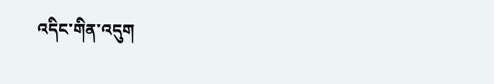འདིང་གིན་འདུག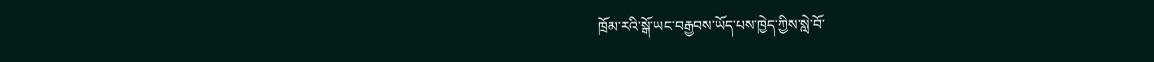ཁྲོམ་རའི་སྒོ་ཡང་བརྒྱབས་ཡོད་པས་ཁྱེད་ཀྱིས་སླེ་བོ་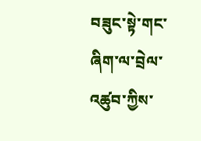བཟུང་སྟེ་གང་ཞིག་ལ་བྲེལ་འཚུབ་ཀྱིས་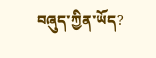བཞུད་ཀྱིན་ཡོད?